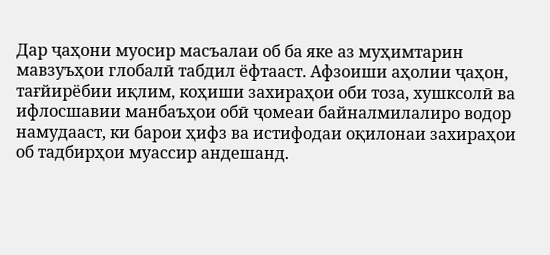Дар ҷаҳони муосир масъалаи об ба яке аз муҳимтарин мавзуъҳои глобалӣ табдил ёфтааст. Афзоиши аҳолии ҷаҳон, тағйирёбии иқлим, коҳиши захираҳои оби тоза, хушксолӣ ва ифлосшавии манбаъҳои обӣ ҷомеаи байналмилалиро водор намудааст, ки барои ҳифз ва истифодаи оқилонаи захираҳои об тадбирҳои муассир андешанд.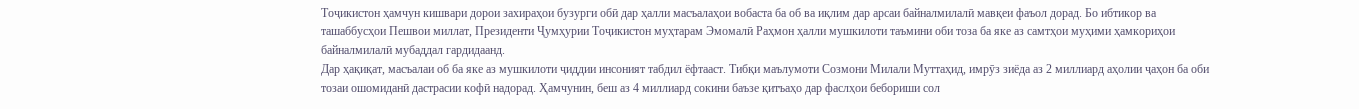Тоҷикистон ҳамчун кишвари дорои захираҳои бузурги обӣ дар ҳалли масъалаҳои вобаста ба об ва иқлим дар арсаи байналмилалӣ мавқеи фаъол дорад. Бо ибтикор ва ташаббусҳои Пешвои миллат, Президенти Ҷумҳурии Тоҷикистон муҳтарам Эмомалӣ Раҳмон ҳалли мушкилоти таъмини оби тоза ба яке аз самтҳои муҳими ҳамкориҳои байналмилалӣ мубаддал гардидаанд.
Дар ҳақиқат, масъалаи об ба яке аз мушкилоти ҷиддии инсоният табдил ёфтааст. Тибқи маълумоти Созмони Милали Муттаҳид, имрӯз зиёда аз 2 миллиард аҳолии ҷаҳон ба оби тозаи ошомиданӣ дастрасии кофӣ надорад. Ҳамчунин, беш аз 4 миллиард сокини баъзе қитъаҳо дар фаслҳои бебориши сол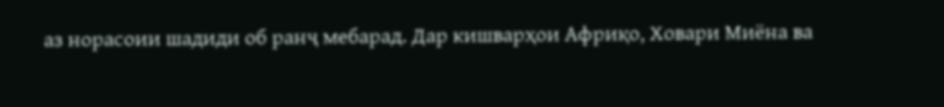аз норасоии шадиди об ранҷ мебарад. Дар кишварҳои Африқо, Ховари Миёна ва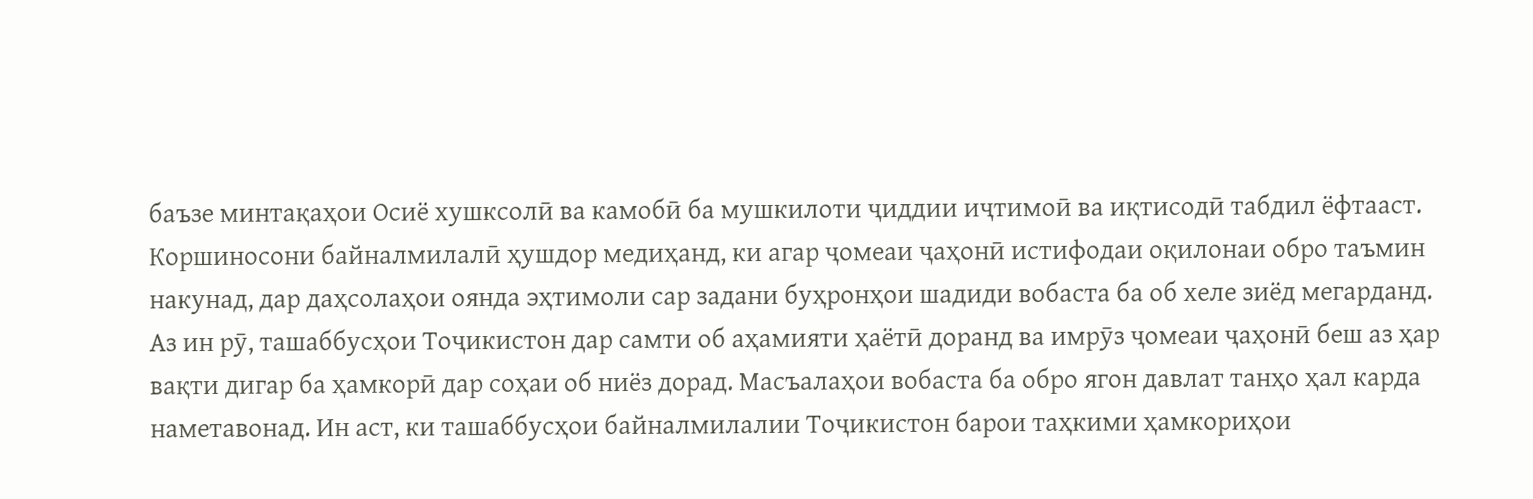баъзе минтақаҳои Осиё хушксолӣ ва камобӣ ба мушкилоти ҷиддии иҷтимоӣ ва иқтисодӣ табдил ёфтааст.
Коршиносони байналмилалӣ ҳушдор медиҳанд, ки агар ҷомеаи ҷаҳонӣ истифодаи оқилонаи обро таъмин накунад, дар даҳсолаҳои оянда эҳтимоли сар задани буҳронҳои шадиди вобаста ба об хеле зиёд мегарданд. Аз ин рӯ, ташаббусҳои Тоҷикистон дар самти об аҳамияти ҳаётӣ доранд ва имрӯз ҷомеаи ҷаҳонӣ беш аз ҳар вақти дигар ба ҳамкорӣ дар соҳаи об ниёз дорад. Масъалаҳои вобаста ба обро ягон давлат танҳо ҳал карда наметавонад. Ин аст, ки ташаббусҳои байналмилалии Тоҷикистон барои таҳкими ҳамкориҳои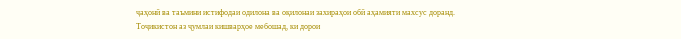ҷаҳонӣ ва таъмини истифодаи одилона ва оқилонаи захираҳои обӣ аҳамияти махсус доранд.
Тоҷикистон аз ҷумлаи кишварҳое мебошад, ки дорои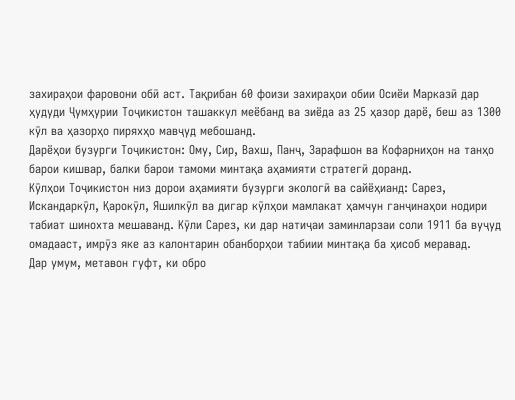захираҳои фаровони обӣ аст. Тақрибан 60 фоизи захираҳои обии Осиёи Марказӣ дар ҳудуди Ҷумҳурии Тоҷикистон ташаккул меёбанд ва зиёда аз 25 ҳазор дарё, беш аз 1300 кӯл ва ҳазорҳо пиряхҳо мавҷуд мебошанд.
Дарёҳои бузурги Тоҷикистон: Ому, Сир, Вахш, Панҷ, Зарафшон ва Кофарниҳон на танҳо барои кишвар, балки барои тамоми минтақа аҳамияти стратегӣ доранд.
Кӯлҳои Тоҷикистон низ дорои аҳамияти бузурги экологӣ ва сайёҳианд: Сарез, Искандаркӯл, Қарокӯл, Яшилкӯл ва дигар кӯлҳои мамлакат ҳамчун ганҷинаҳои нодири табиат шинохта мешаванд. Кӯли Сарез, ки дар натиҷаи заминларзаи соли 1911 ба вуҷуд омадааст, имрӯз яке аз калонтарин обанборҳои табиии минтақа ба ҳисоб меравад.
Дар умум, метавон гуфт, ки обро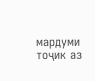мардуми тоҷик аз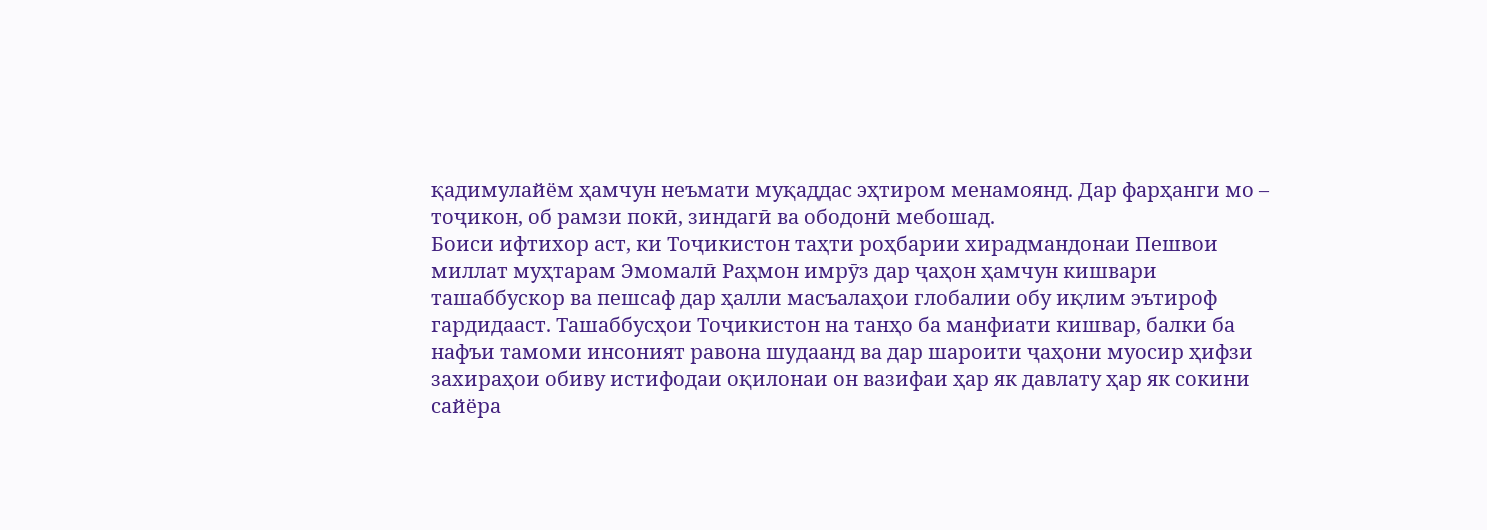қадимулайём ҳамчун неъмати муқаддас эҳтиром менамоянд. Дар фарҳанги мо – тоҷикон, об рамзи покӣ, зиндагӣ ва ободонӣ мебошад.
Боиси ифтихор аст, ки Тоҷикистон таҳти роҳбарии хирадмандонаи Пешвои миллат муҳтарам Эмомалӣ Раҳмон имрӯз дар ҷаҳон ҳамчун кишвари ташаббускор ва пешсаф дар ҳалли масъалаҳои глобалии обу иқлим эътироф гардидааст. Ташаббусҳои Тоҷикистон на танҳо ба манфиати кишвар, балки ба нафъи тамоми инсоният равона шудаанд ва дар шароити ҷаҳони муосир ҳифзи захираҳои обиву истифодаи оқилонаи он вазифаи ҳар як давлату ҳар як сокини сайёра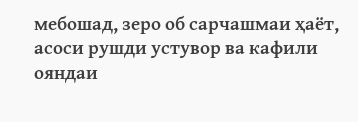мебошад, зеро об сарчашмаи ҳаёт, асоси рушди устувор ва кафили ояндаи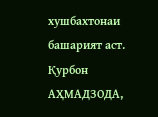хушбахтонаи башарият аст.
Қурбон АҲМАДЗОДА,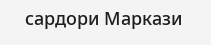сардори Маркази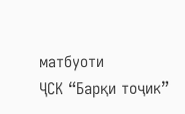матбуоти
ҶСК “Барқи тоҷик”